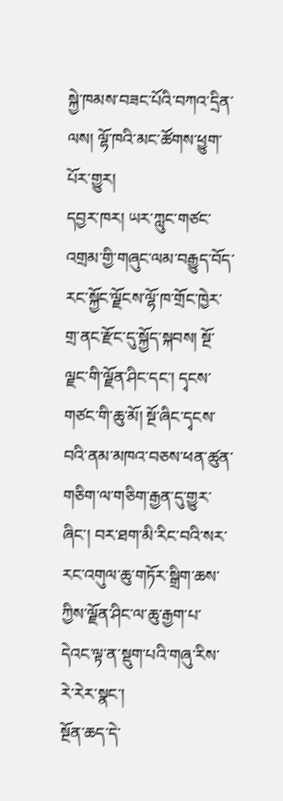སྐྱེ་ཁམས་བཟང་པོའི་བཀའ་དྲིན་ལས། ལྷོ་ཁའི་མང་ཚོགས་ཕྱུག་པོར་གྱུར།
དབྱར་ཁར། ཡར་ཀླུང་གཙང་འགྲམ་གྱི་གཞུང་ལམ་བརྒྱུད་བོད་རང་སྐྱོང་ལྗོངས་ལྷོ་ཁ་གྲོང་ཁྱེར་གྲ་ནང་རྫོང་དུ་སྐྱོད་སྐབས། སྔོ་ལྗང་གི་ལྗོན་ཤིང་དང་། དྭངས་གཙང་གི་ཆུ་མོ། སྔོ་ཞིང་དྭངས་བའི་ནམ་མཁའ་བཅས་ཕན་ཚུན་གཅིག་ལ་གཅིག་རྒྱན་དུ་གྱུར་ཞིང་། བར་ཐག་མི་རིང་བའི་སར་རང་འགུལ་ཆུ་གཏོར་སྒྲིག་ཆས་ཀྱིས་ལྗོན་ཤིང་ལ་ཆུ་རྒྱག་པ་དེའང་ལྟ་ན་སྡུག་པའི་གཞུ་རིས་རེ་རེར་སྣང་།
སྔོན་ཆད་དེ་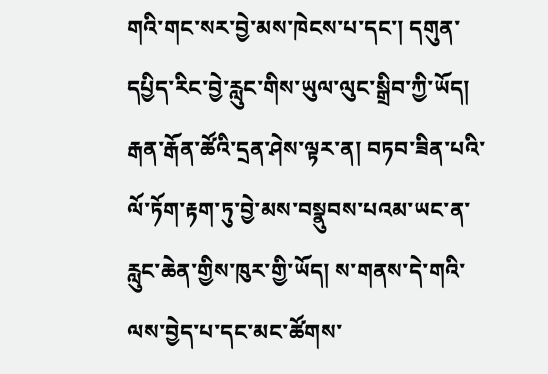གའི་གང་སར་བྱེ་མས་ཁེངས་པ་དང་། དགུན་དཔྱིད་རིང་བྱེ་རླུང་གིས་ཡུལ་ལུང་སྒྲིབ་ཀྱི་ཡོད། རྒན་རྒོན་ཚོའི་དྲན་ཤེས་ལྟར་ན། བཏབ་ཟིན་པའི་ལོ་ཏོག་རྟག་ཏུ་བྱེ་མས་བསྣུབས་པའམ་ཡང་ན་རླུང་ཆེན་གྱིས་ཁུར་གྱི་ཡོད། ས་གནས་དེ་གའི་ལས་བྱེད་པ་དང་མང་ཚོགས་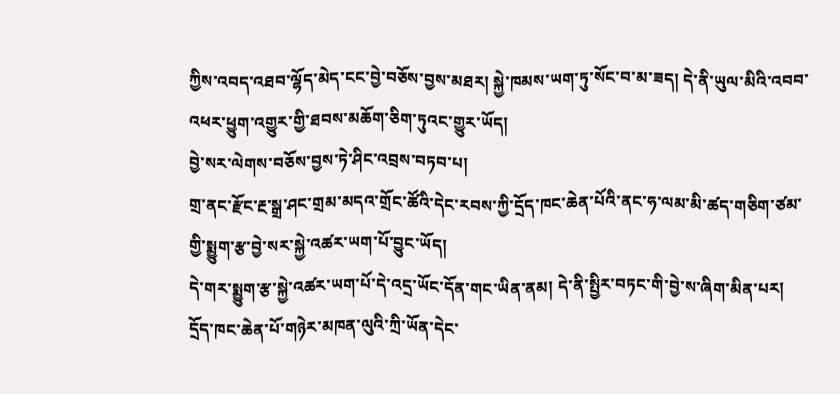ཀྱིས་འབད་འཐབ་ལྷོད་མེད་ངང་བྱེ་བཅོས་བྱས་མཐར། སྐྱེ་ཁམས་ཡག་ཏུ་སོང་བ་མ་ཟད། དེ་ནི་ཡུལ་མིའི་འབབ་འཕར་ཕྱུག་འགྱུར་གྱི་ཐབས་མཆོག་ཅིག་ཏུའང་གྱུར་ཡོད།
བྱེ་སར་ལེགས་བཅོས་བྱས་ཏེ་ཤིང་འབྲས་བཏབ་པ།
གྲ་ནང་རྫོང་རྔ་སྒྲ་ཤང་གྲམ་མདའ་གྲོང་ཚོའི་དེང་རབས་ཀྱི་དྲོད་ཁང་ཆེན་པོའི་ནང་ཧ་ལམ་མི་ཚད་གཅིག་ཙམ་གྱི་སྨྱུག་རྩ་བྱེ་སར་སྐྱེ་འཚར་ཡག་པོ་བྱུང་ཡོད།
དེ་གར་སྨྱུག་རྩ་སྐྱེ་འཚར་ཡག་པོ་དེ་འདྲ་ཡོང་དོན་གང་ཡིན་ནམ། དེ་ནི་སྤྱིར་བཏང་གི་བྱེ་ས་ཞིག་མིན་པར། དྲོད་ཁང་ཆེན་པོ་གཉེར་མཁན་ལུའི་ཀྲི་ཡོན་དེང་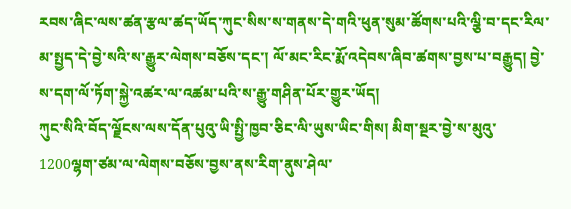རབས་ཞིང་ལས་ཚན་རྩལ་ཚད་ཡོད་ཀུང་སིས་ས་གནས་དེ་གའི་ཕུན་སུམ་ཚོགས་པའི་ལྕི་བ་དང་རིལ་མ་སྤྱད་དེ་བྱེ་སའི་ས་རྒྱུར་ལེགས་བཅོས་དང་། ལོ་མང་རིང་རྨོ་འདེབས་ཞིབ་ཚགས་བྱས་པ་བརྒྱུད། བྱེ་ས་དག་ལོ་ཏོག་སྐྱེ་འཚར་ལ་འཚམ་པའི་ས་རྒྱུ་གཤིན་པོར་གྱུར་ཡོད།
ཀུང་སིའི་བོད་ལྗོངས་ལས་དོན་པུའུ་ཡི་སྤྱི་ཁྱབ་ཅིང་ལི་ཡུས་ཡིང་གིས། མིག་སྔར་བྱེ་ས་མུའུ་1200ལྷག་ཙམ་ལ་ལེགས་བཅོས་བྱས་ནས་རིག་ནུས་ཤེལ་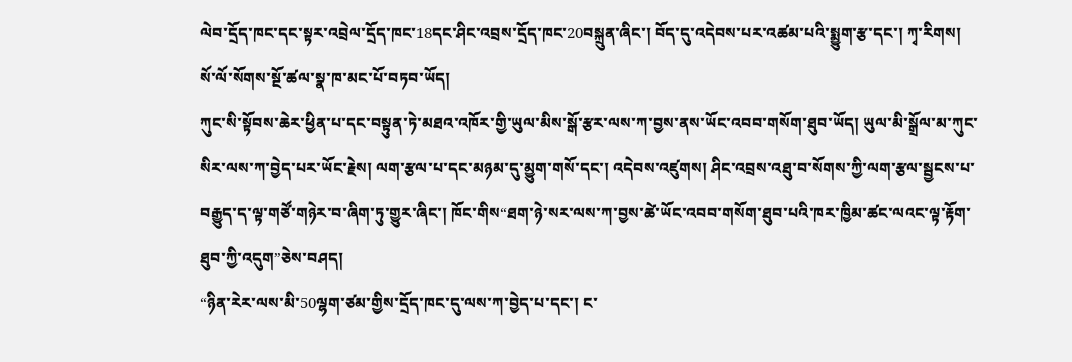ལེབ་དྲོད་ཁང་དང་སྟར་འབྲེལ་དྲོད་ཁང་18དང་ཤིང་འབྲས་དྲོད་ཁང་20བསྐྲུན་ཞིང་། བོད་དུ་འདེབས་པར་འཚམ་པའི་སྨྱུག་རྩ་དང་། ཀྭ་རིགས། སོ་ལོ་སོགས་སྔོ་ཚལ་སྣ་ཁ་མང་པོ་བཏབ་ཡོད།
ཀུང་སི་སྟོབས་ཆེར་ཕྱིན་པ་དང་བསྟུན་ཏེ་མཐའ་འཁོར་གྱི་ཡུལ་མིས་སྒོ་རྩར་ལས་ཀ་བྱས་ནས་ཡོང་འབབ་གསོག་ཐུབ་ཡོད། ཡུལ་མི་སྒྲོལ་མ་ཀུང་སིར་ལས་ཀ་བྱེད་པར་ཡོང་རྗེས། ལག་རྩལ་པ་དང་མཉམ་དུ་མྱུག་གསོ་དང་། འདེབས་འཛུགས། ཤིང་འབྲས་འཐུ་བ་སོགས་ཀྱི་ལག་རྩལ་སྦྱངས་པ་བརྒྱུད་ད་ལྟ་གཙོ་གཉེར་བ་ཞིག་ཏུ་གྱུར་ཞིང་། ཁོང་གིས“ཐག་ཉེ་སར་ལས་ཀ་བྱས་ཚེ་ཡོང་འབབ་གསོག་ཐུབ་པའི་ཁར་ཁྱིམ་ཚང་ལའང་ལྟ་རྟོག་ཐུབ་ཀྱི་འདུག”ཅེས་བཤད།
“ཉིན་རེར་ལས་མི་50ལྷག་ཙམ་གྱིས་དྲོད་ཁང་དུ་ལས་ཀ་བྱེད་པ་དང་། ང་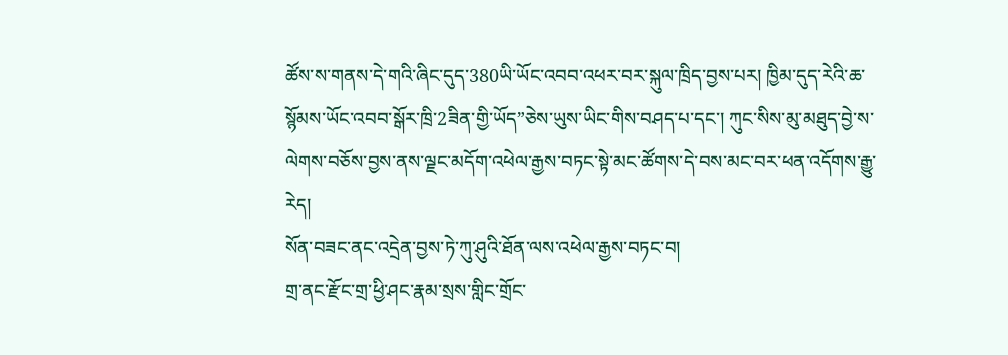ཚོས་ས་གནས་དེ་གའི་ཞིང་དུད་380ཡི་ཡོང་འབབ་འཕར་བར་སྐུལ་ཁྲིད་བྱས་པར། ཁྱིམ་དུད་རེའི་ཆ་སྙོམས་ཡོང་འབབ་སྒོར་ཁྲི་2ཟིན་གྱི་ཡོད”ཅེས་ཡུས་ཡིང་གིས་བཤད་པ་དང་། ཀུང་སིས་མུ་མཐུད་བྱེ་ས་ལེགས་བཅོས་བྱས་ནས་ལྗང་མདོག་འཕེལ་རྒྱས་བཏང་སྟེ་མང་ཚོགས་དེ་བས་མང་བར་ཕན་འདོགས་རྒྱུ་རེད།
སོན་བཟང་ནང་འདྲེན་བྱས་ཏེ་ཀུ་ཤུའི་ཐོན་ལས་འཕེལ་རྒྱས་བཏང་བ།
གྲ་ནང་རྫོང་གྲ་ཕྱི་ཤང་རྣམ་སྲས་གླིང་གྲོང་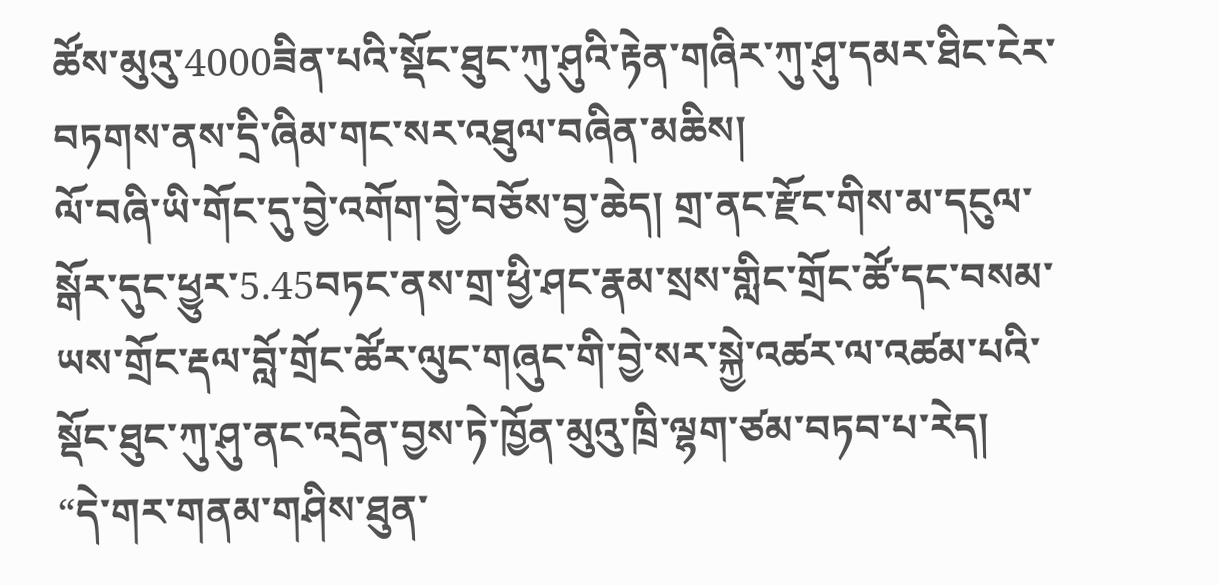ཚོས་མུའུ་4000ཟིན་པའི་སྡོང་ཐུང་ཀུ་ཤུའི་རྟེན་གཞིར་ཀུ་ཤུ་དམར་ཐིང་ངེར་བཏགས་ནས་དྲི་ཞིམ་གང་སར་འཐུལ་བཞིན་མཆིས།
ལོ་བཞི་ཡི་གོང་དུ་བྱེ་འགོག་བྱེ་བཅོས་བྱ་ཆེད། གྲ་ནང་རྫོང་གིས་མ་དངུལ་སྒོར་དུང་ཕྱུར་5.45བཏང་ནས་གྲ་ཕྱི་ཤང་རྣམ་སྲས་གླིང་གྲོང་ཚོ་དང་བསམ་ཡས་གྲོང་རྡལ་བློ་གྲོང་ཚོར་ལུང་གཞུང་གི་བྱེ་སར་སྐྱེ་འཚར་ལ་འཚམ་པའི་སྡོང་ཐུང་ཀུ་ཤུ་ནང་འདྲེན་བྱས་ཏེ་ཁྱོན་མུའུ་ཁྲི་ལྷག་ཙམ་བཏབ་པ་རེད།
“དེ་གར་གནམ་གཤིས་ཐུན་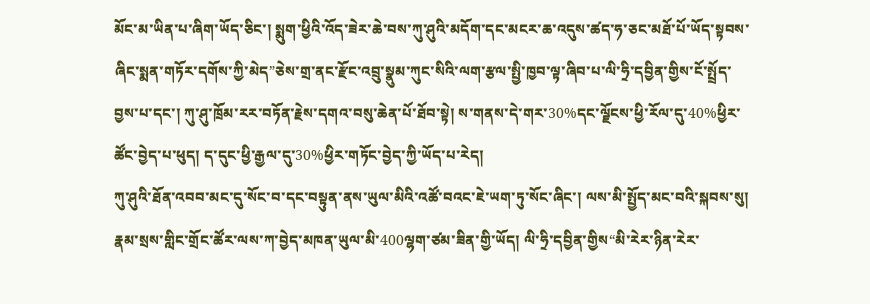མོང་མ་ཡིན་པ་ཞིག་ཡོད་ཅིང་། སྨུག་ཕྱིའི་འོད་ཟེར་ཆེ་བས་ཀུ་ཤུའི་མདོག་དང་མངར་ཆ་འདུས་ཚད་ཧ་ཅང་མཐོ་པོ་ཡོད་སྟབས་ཞིང་སྨན་གཏོར་དགོས་ཀྱི་མེད”ཅེས་གྲ་ནང་རྫོང་འབྲུ་སྣུམ་ཀུང་སིའི་ལག་རྩལ་སྤྱི་ཁྱབ་ལྟ་ཞིབ་པ་ལི་ཧྲི་དབྱིན་གྱིས་ངོ་སྤྲོད་བྱས་པ་དང་། ཀུ་ཤུ་ཁྲོམ་རར་བཏོན་རྗེས་དགའ་བསུ་ཆེན་པོ་ཐོབ་སྟེ། ས་གནས་དེ་གར་30%དང་ལྗོངས་ཕྱི་རོལ་དུ་40%ཕྱིར་ཚོང་བྱེད་པ་ཕུད། ད་དུང་ཕྱི་རྒྱལ་དུ་30%ཕྱིར་གཏོང་བྱེད་ཀྱི་ཡོད་པ་རེད།
ཀུ་ཤུའི་ཐོན་འབབ་མང་དུ་སོང་བ་དང་བསྟུན་ནས་ཡུལ་མིའི་འཚོ་བའང་ཇེ་ཡག་ཏུ་སོང་ཞིང་། ལས་མི་སྤྱོད་མང་བའི་སྐབས་སུ། རྣམ་སྲས་གླིང་གྲོང་ཚོར་ལས་ཀ་བྱེད་མཁན་ཡུལ་མི་400ལྷག་ཙམ་ཟིན་གྱི་ཡོད། ལི་ཧྲི་དབྱིན་གྱིས“མི་རེར་ཉིན་རེར་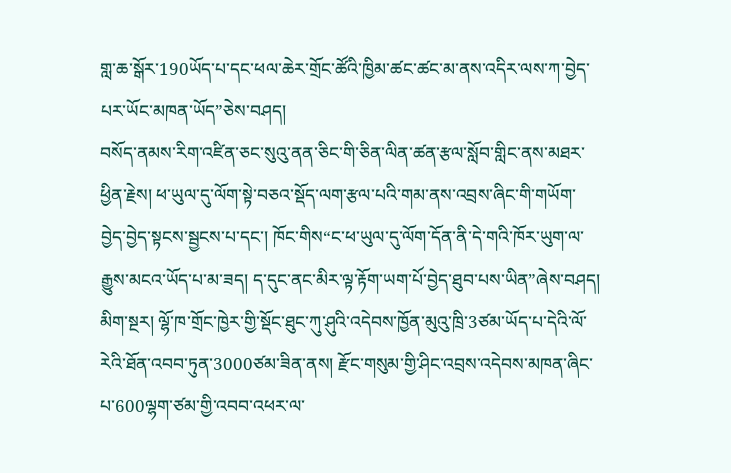གླ་ཆ་སྒོར་190ཡོད་པ་དང་ཕལ་ཆེར་གྲོང་ཚོའི་ཁྱིམ་ཚང་ཚང་མ་ནས་འདིར་ལས་ཀ་བྱེད་པར་ཡོང་མཁན་ཡོད”ཅེས་བཤད།
བསོད་ནམས་རིག་འཛིན་ཅང་སུའུ་ནན་ཅིང་གི་ཅིན་ལིན་ཚན་རྩལ་སློབ་གླིང་ནས་མཐར་ཕྱིན་རྗེས། ཕ་ཡུལ་དུ་ལོག་སྟེ་བཅའ་སྡོད་ལག་རྩལ་པའི་གམ་ནས་འབྲས་ཞིང་གི་གཡོག་བྱེད་བྱེད་སྟངས་སྦྱངས་པ་དང་། ཁོང་གིས“ང་ཕ་ཡུལ་དུ་ལོག་དོན་ནི་དེ་གའི་ཁོར་ཡུག་ལ་རྒྱུས་མངའ་ཡོད་པ་མ་ཟད། ད་དུང་ནང་མིར་ལྟ་རྟོག་ཡག་པོ་བྱེད་ཐུབ་པས་ཡིན”ཞེས་བཤད།
མིག་སྔར། ལྷོ་ཁ་གྲོང་ཁྱེར་གྱི་སྡོང་ཐུང་ཀུ་ཤུའི་འདེབས་ཁྱོན་མུའུ་ཁྲི་3ཙམ་ཡོད་པ་དེའི་ལོ་རེའི་ཐོན་འབབ་ཏུན་3000ཙམ་ཟིན་ནས། རྫོང་གསུམ་གྱི་ཤིང་འབྲས་འདེབས་མཁན་ཞིང་པ་600ལྷག་ཙམ་གྱི་འབབ་འཕར་ལ་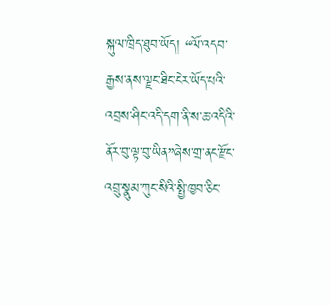སྐུལ་ཁྲིད་ཐུབ་ཡོད། “ལོ་འདབ་རྒྱས་ནས་ལྗང་ཐིང་ངེར་ཡོད་པའི་འབྲས་ཤིང་འདི་དག་ནི་ས་ཆ་འདིའི་ནོར་བུ་ལྟ་བུ་ཡིན”ཞེས་གྲ་ནང་རྫོང་འབྲུ་སྣུམ་ཀུང་སིའི་སྤྱི་ཁྱབ་ཅིང་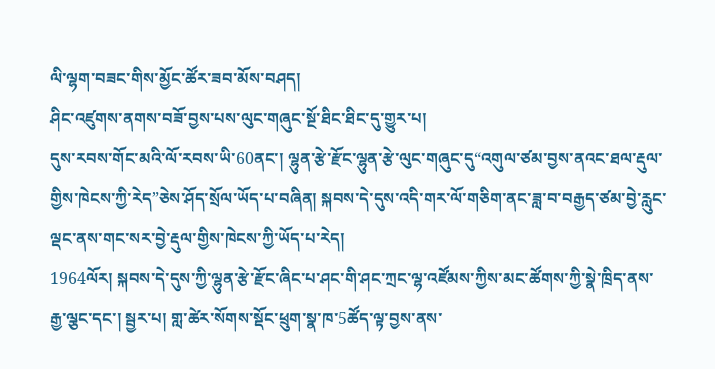ལི་ལྷག་བཟང་གིས་མྱོང་ཚོར་ཟབ་མོས་བཤད།
ཤིང་འཛུགས་ནགས་བཟོ་བྱས་པས་ལུང་གཞུང་སྔོ་ཐིང་ཐིང་དུ་གྱུར་པ།
དུས་རབས་གོང་མའི་ལོ་རབས་ཡི་60ནང་། ལྷུན་རྩེ་རྫོང་ལྷུན་རྩེ་ལུང་གཞུང་དུ“འགུལ་ཙམ་བྱས་ནའང་ཐལ་རྡུལ་གྱིས་ཁེངས་ཀྱི་རེད”ཅེས་ཤོད་སྲོལ་ཡོད་པ་བཞིན། སྐབས་དེ་དུས་འདི་གར་ལོ་གཅིག་ནང་ཟླ་བ་བརྒྱད་ཙམ་བྱེ་རླུང་ལྡང་ནས་གང་སར་བྱེ་རྡུལ་གྱིས་ཁེངས་ཀྱི་ཡོད་པ་རེད།
1964ལོར། སྐབས་དེ་དུས་ཀྱི་ལྷུན་རྩེ་རྫོང་ཞིང་པ་ཤང་གི་ཤང་ཀྲང་ལྷ་འཛོམས་ཀྱིས་མང་ཚོགས་ཀྱི་སྣེ་ཁྲིད་ནས་རྒྱ་ལྕང་དང་། སྦྱར་པ། གླ་ཚེར་སོགས་སྡོང་ཕྲུག་སྣ་ཁ་5ཚོད་ལྟ་བྱས་ནས་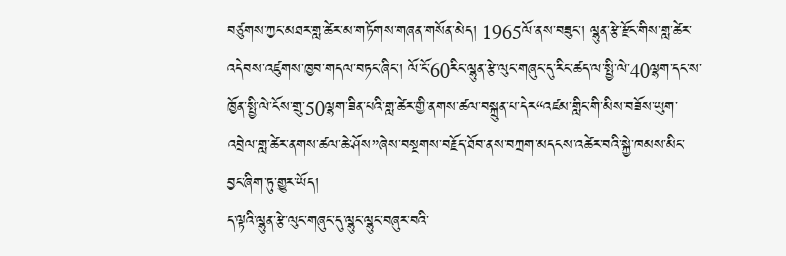བཙུགས་ཀྱང་མཐར་གླ་ཚེར་མ་གཏོགས་གཞན་གསོན་མེད། 1965ལོ་ནས་བཟུང་། ལྷུན་རྩེ་རྫོང་གིས་གླ་ཚེར་འདེབས་འཛུགས་ཁྱབ་གདལ་བཏང་ཞིང་། ལོ་ངོ་60རིང་ལྷུན་རྩེ་ལུང་གཞུང་དུ་རིང་ཚད་ལ་སྤྱི་ལེ་40ལྷག་དང་ས་ཁྱོན་སྤྱི་ལེ་ངོས་གྲུ་50ལྷག་ཟིན་པའི་གླ་ཚེར་གྱི་ནགས་ཚལ་བསྐྲུན་པ་དེར“འཛམ་གླིང་གི་མིས་བཟོས་ཡུག་འབྲེལ་གླ་ཚེར་ནགས་ཚལ་ཆེ་ཤོས”ཞེས་བསྔགས་བརྗོད་ཐོབ་ནས་བཀྲག་མདངས་འཚེར་བའི་སྐྱེ་ཁམས་མིང་བྱང་ཞིག་ཏུ་གྱུར་ཡོད།
ད་ལྟའི་ལྷུན་རྩེ་ལུང་གཞུང་དུ་ལྷུང་ལྷུང་བཞུར་བའི་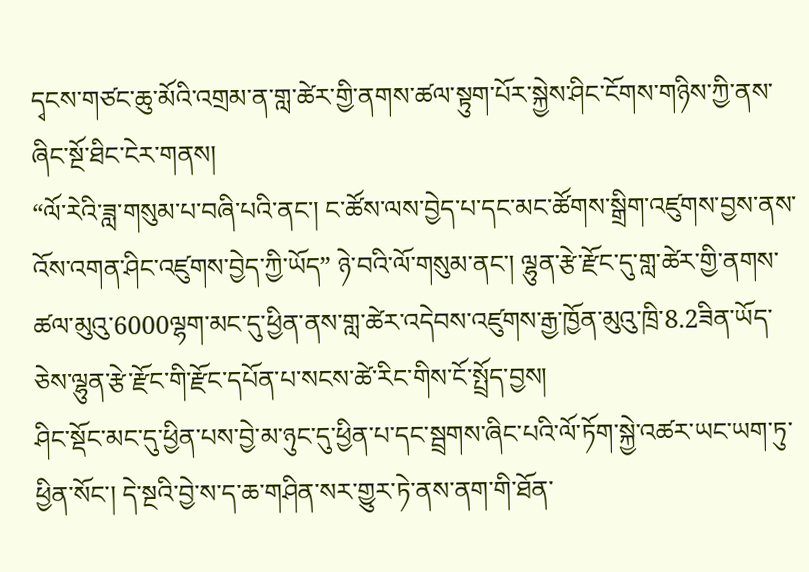དྭངས་གཙང་ཆུ་མོའི་འགྲམ་ན་གླ་ཚེར་གྱི་ནགས་ཚལ་སྟུག་པོར་སྐྱེས་ཤིང་ངོགས་གཉིས་ཀྱི་ནས་ཞིང་སྔོ་ཐིང་ངེར་གནས།
“ལོ་རེའི་ཟླ་གསུམ་པ་བཞི་པའི་ནང་། ང་ཚོས་ལས་བྱེད་པ་དང་མང་ཚོགས་སྒྲིག་འཛུགས་བྱས་ནས་འོས་འགན་ཤིང་འཛུགས་བྱེད་ཀྱི་ཡོད” ཉེ་བའི་ལོ་གསུམ་ནང་། ལྷུན་རྩེ་རྫོང་དུ་གླ་ཚེར་གྱི་ནགས་ཚལ་མུའུ་6000ལྷག་མང་དུ་ཕྱིན་ནས་གླ་ཚེར་འདེབས་འཛུགས་རྒྱ་ཁྱོན་མུའུ་ཁྲི་8.2ཟིན་ཡོད་ཅེས་ལྷུན་རྩེ་རྫོང་གི་རྫོང་དཔོན་པ་སངས་ཚེ་རིང་གིས་ངོ་སྤྲོད་བྱས།
ཤིང་སྡོང་མང་དུ་ཕྱིན་པས་བྱེ་མ་ཉུང་དུ་ཕྱིན་པ་དང་སྦྲགས་ཞིང་པའི་ལོ་ཏོག་སྐྱེ་འཚར་ཡང་ཡག་ཏུ་ཕྱིན་སོང་། དེ་སྔའི་བྱེ་ས་ད་ཆ་གཤིན་སར་གྱུར་ཏེ་ནས་ནག་གི་ཐོན་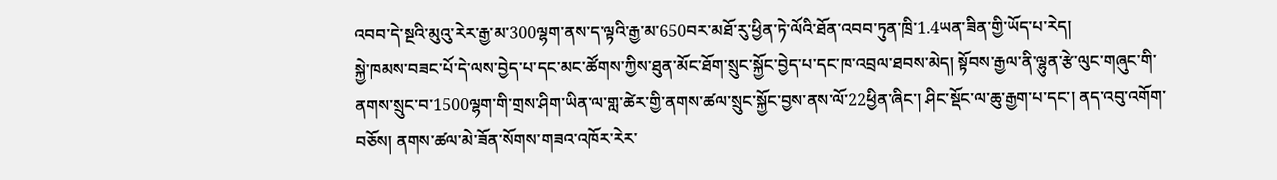འབབ་དེ་སྔའི་མུའུ་རེར་རྒྱ་མ་300ལྷག་ནས་ད་ལྟའི་རྒྱ་མ་650བར་མཐོ་རུ་ཕྱིན་ཏེ་ལོའི་ཐོན་འབབ་ཏུན་ཁྲི་1.4ཡན་ཟིན་གྱི་ཡོད་པ་རེད།
སྐྱེ་ཁམས་བཟང་པོ་དེ་ལས་བྱེད་པ་དང་མང་ཚོགས་ཀྱིས་ཐུན་མོང་ཐོག་སྲུང་སྐྱོང་བྱེད་པ་དང་ཁ་འབྲལ་ཐབས་མེད། སྟོབས་རྒྱལ་ནི་ལྷུན་རྩེ་ལུང་གཞུང་གི་ནགས་སྲུང་བ་1500ལྷག་གི་གྲས་ཤིག་ཡིན་ལ་གླ་ཚེར་གྱི་ནགས་ཚལ་སྲུང་སྐྱོང་བྱས་ནས་ལོ་22ཕྱིན་ཞིང་། ཤིང་སྡོང་ལ་ཆུ་རྒྱག་པ་དང་། ནད་འབུ་འགོག་བཅོས། ནགས་ཚལ་མེ་ཟོན་སོགས་གཟའ་འཁོར་རེར་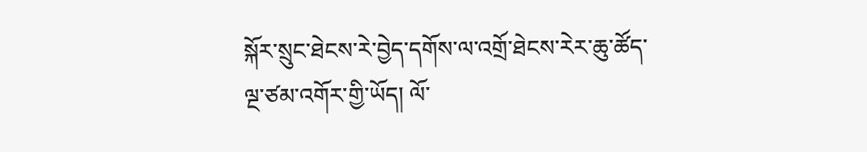སྐོར་སྲུང་ཐེངས་རེ་བྱེད་དགོས་ལ་འགྲོ་ཐེངས་རེར་ཆུ་ཚོད་ལྔ་ཙམ་འགོར་གྱི་ཡོད། ལོ་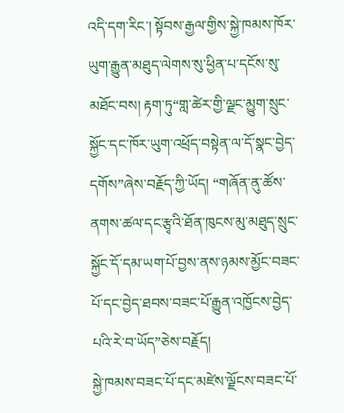འདི་དག་རིང་། སྟོབས་རྒྱལ་གྱིས་སྐྱེ་ཁམས་ཁོར་ཡུག་རྒྱུན་མཐུད་ལེགས་སུ་ཕྱིན་པ་དངོས་སུ་མཐོང་བས། རྟག་ཏུ“གླ་ཚེར་གྱི་ལྗང་མྱུག་སྲུང་སྐྱོང་དང་ཁོར་ཡུག་འཕྲོད་བསྟེན་ལ་དོ་སྣང་བྱེད་དགོས”ཞེས་བརྗོད་ཀྱི་ཡོད། “གཞོན་ནུ་ཚོས་ནགས་ཚལ་དང་རྩྭའི་ཐོན་ཁུངས་མུ་མཐུད་སྲུང་སྐྱོང་དོ་དམ་ཡག་པོ་བྱས་ནས་ཉམས་མྱོང་བཟང་པོ་དང་བྱེད་ཐབས་བཟང་པོ་རྒྱུན་འཁྱོངས་བྱེད་པའི་རེ་བ་ཡོད”ཅེས་བརྗོད།
སྐྱེ་ཁམས་བཟང་པོ་དང་མཛེས་ལྗོངས་བཟང་པོ་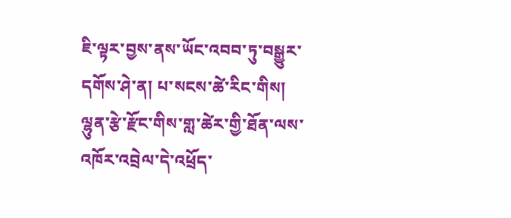ཇི་ལྟར་བྱས་ནས་ཡོང་འབབ་ཏུ་བསྒྱུར་དགོས་ཤེ་ན། པ་སངས་ཚེ་རིང་གིས། ལྷུན་རྩེ་རྫོང་གིས་གླ་ཚེར་གྱི་ཐོན་ལས་འཁོར་འབྲེལ་དེ་འཕྲོད་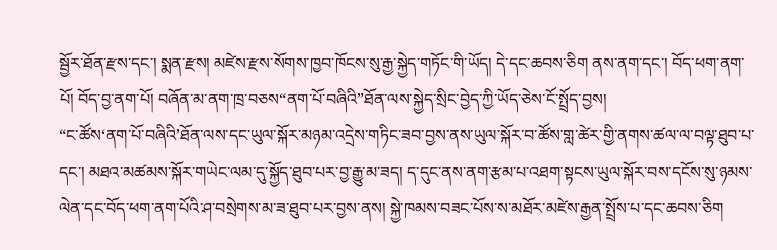སྦྱོར་ཐོན་རྫས་དང་། སྨན་རྫས། མཛེས་རྫས་སོགས་ཁྱབ་ཁོངས་སུ་རྒྱ་སྐྱེད་གཏོང་གི་ཡོད། དེ་དང་ཆབས་ཅིག ནས་ནག་དང་། བོད་ཕག་ནག་པོ། བོད་བྱ་ནག་པོ། བཞོན་མ་ནག་ཁྲ་བཅས“ནག་པོ་བཞིའི”ཐོན་ལས་སྐྱེད་སྲིང་བྱེད་ཀྱི་ཡོད་ཅེས་ངོ་སྤྲོད་བྱས།
“ང་ཚོས‘ནག་པོ་བཞིའི’ཐོན་ལས་དང་ཡུལ་སྐོར་མཉམ་འདྲེས་གཏིང་ཟབ་བྱས་ནས་ཡུལ་སྐོར་བ་ཚོས་གླ་ཚེར་གྱི་ནགས་ཚལ་ལ་བལྟ་ཐུབ་པ་དང་། མཐའ་མཚམས་སྐོར་གཡེང་ལམ་དུ་སྐྱོད་ཐུབ་པར་བྱ་རྒྱུ་མ་ཟད། ད་དུང་ནས་ནག་རྩམ་པ་འཐག་སྟངས་ཡུལ་སྐོར་བས་དངོས་སུ་ཉམས་ལེན་དང་བོད་ཕག་ནག་པོའི་ཤ་བསྲེགས་མ་ཟ་ཐུབ་པར་བྱས་ནས། སྐྱེ་ཁམས་བཟང་པོས་ས་མཐོར་མཛེས་རྒྱན་སྤྲོས་པ་དང་ཆབས་ཅིག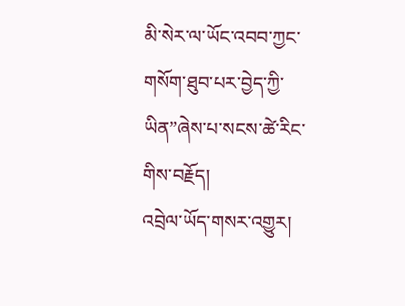མི་སེར་ལ་ཡོང་འབབ་ཀྱང་གསོག་ཐུབ་པར་བྱེད་ཀྱི་ཡིན”ཞེས་པ་སངས་ཚེ་རིང་གིས་བརྗོད།
འབྲེལ་ཡོད་གསར་འགྱུར།